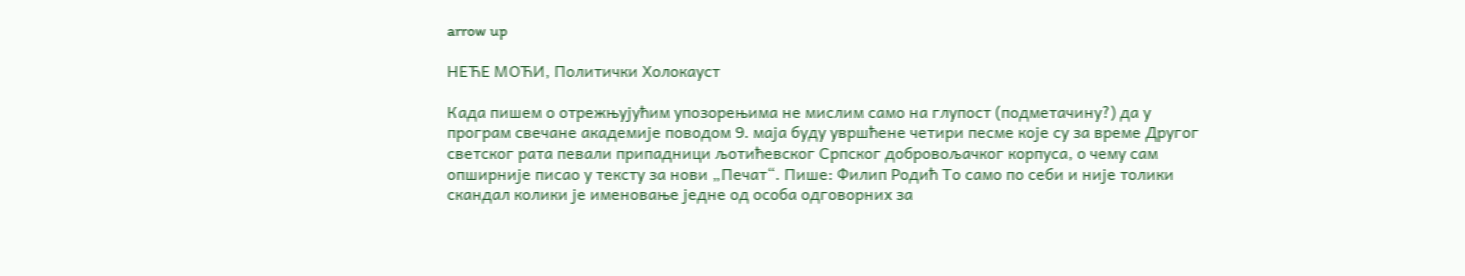arrow up

НЕЋЕ МОЋИ, Политички Холокауст

Када пишем о отрежњујућим упозорењима не мислим само на глупост (подметачину?) да у програм свечане академије поводом 9. маја буду увршћене четири песме које су за време Другог светског рата певали припадници љотићевског Српског добровољачког корпуса, о чему сам опширније писао у тексту за нови „Печат“. Пише: Филип Родић То само по себи и није толики скандал колики је именовање једне од особа одговорних за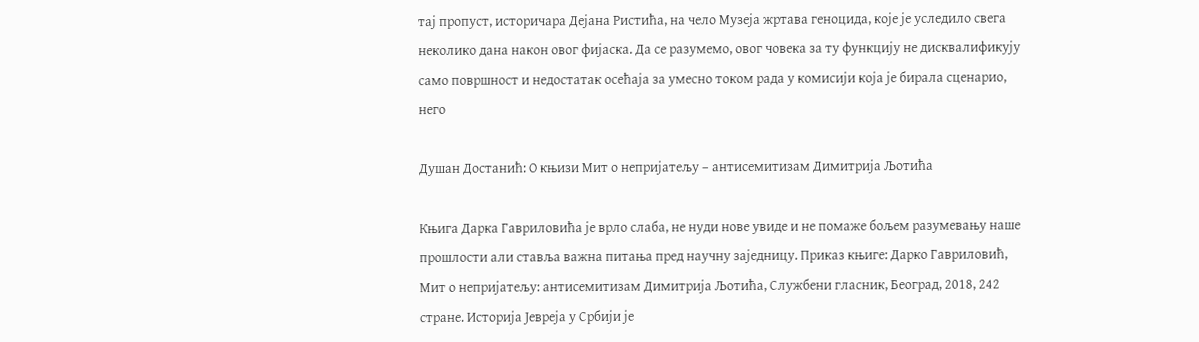тај пропуст, историчара Дејана Ристића, на чело Музеја жртава геноцида, које је уследило свега неколико дана након овог фијаска. Да се разумемо, овог човека за ту функцију не дисквалификују само површност и недостатак осећаја за умесно током рада у комисији која је бирала сценарио, него

Душан Достанић: О књизи Мит о непријатељу – антисемитизам Димитрија Љотића

Књига Дарка Гавриловића је врло слаба, не нуди нове увиде и не помаже бољем разумевању наше прошлости али ставља важна питања пред научну заједницу. Приказ књиге: Даркo Гавриловић, Мит о непријатељу: антисемитизам Димитрија Љотића, Службени гласник, Београд, 2018, 242 стране. Историја Јевреја у Србији је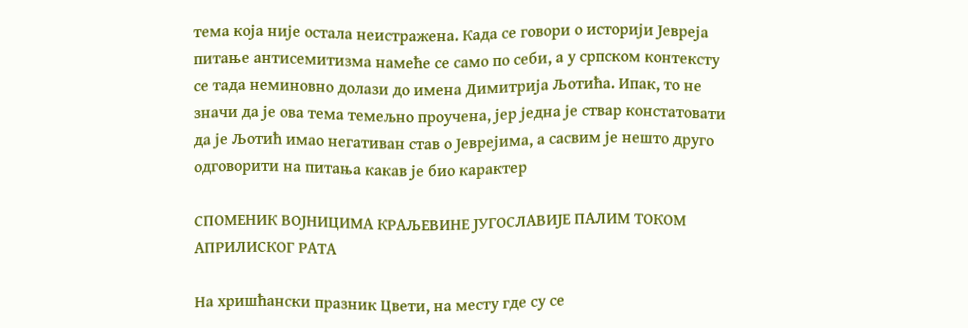тема која није остала неистражена. Када се говори о историји Јевреја питање антисемитизма намеће се само по себи, а у српском контексту се тада неминовно долази до имена Димитрија Љотића. Ипак, то не значи да је ова тема темељно проучена, јер једна је ствар констатовати да је Љотић имао негативан став о Јеврејима, а сасвим је нешто друго одговорити на питања какав је био карактер

СПОМЕНИК ВОЈНИЦИМА КРАЉЕВИНЕ ЈУГОСЛАВИЈЕ ПАЛИМ ТОКОМ АПРИЛИСКОГ РАТА

На хришћански празник Цвети, на месту где су се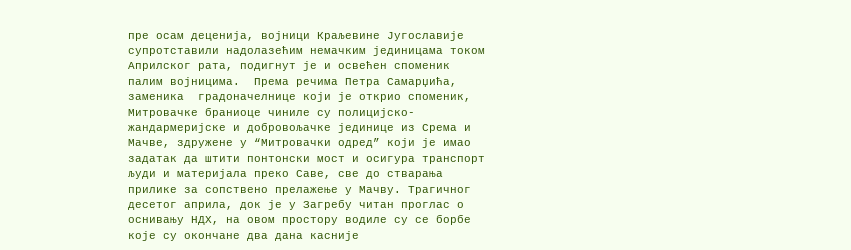пре осам деценија, војници Краљевине Југославије супротставили надолазећим немачким јединицама током Априлског рата, подигнут је и освећен споменик палим војницима.  Према речима Петра Самарџића, заменика  градоначелнице који је открио споменик, Митровачке браниоце чиниле су полицијско-жандармеријске и добровољачке јединице из Срема и Мачве, здружене у “Митровачки одред” који је имао задатак да штити понтонски мост и осигура транспорт људи и материјала преко Саве, све до стварања приликe за сопствено прелажење у Мачву. Трагичног десетог априла, док је у Загребу читан проглас о оснивању НДХ, на овом простору водиле су се борбе које су окончане два дана касније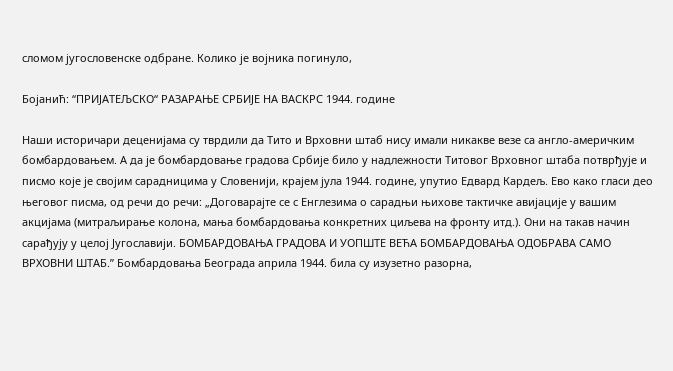сломом југословенске одбране. Колико је војника погинуло,

Бојанић: “ПРИЈАТЕЉСКО“ РАЗАРАЊЕ СРБИЈЕ НА ВАСКРС 1944. године

Наши историчари деценијама су тврдили да Тито и Врховни штаб нису имали никакве везе са англо-америчким бомбардовањем. А да је бомбардовање градова Србије било у надлежности Титовог Врховног штаба потврђује и писмо које је својим сарадницима у Словенији, крајем јула 1944. године, упутио Едвард Кардељ. Ево како гласи део његовог писма, од речи до речи: „Договарајте се с Енглезима о сарадњи њихове тактичке авијације у вашим акцијама (митраљирање колона, мања бомбардовања конкретних циљева на фронту итд.). Они на такав начин сарађују у целој Југославији. БОМБАРДОВАЊА ГРАДОВА И УОПШТЕ ВЕЋА БОМБАРДОВАЊА ОДОБРАВА САМО ВРХОВНИ ШТАБ.” Бомбардовања Београда априла 1944. била су изузетно разорна,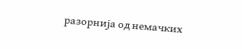разорниjа од немачких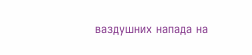ваздушних напада на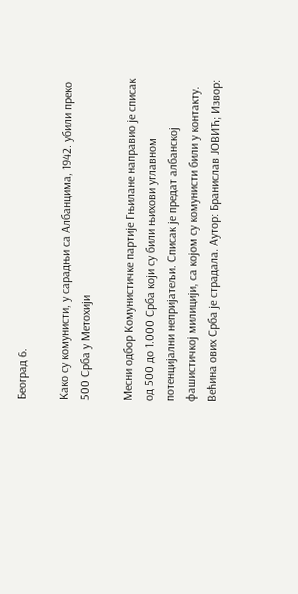Београд 6.

Како су комунисти, у сарадњи са Албанцима, 1942. убили преко 500 Срба у Метохији

Месни одбор Комунистичке партије Гњилане направио је списак од 500 до 1.000 Срба који су били њихови углавном потенцијални непријатељи. Списак је предат албанској фашистичкој милицији, са којом су комунисти били у контакту. Већина ових Срба је страдала. Аутор: Бранислав ЈОВИЋ; Извор: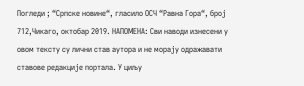Погледи ; “Српске новине“, гласило ОСЧ “Равна Гора“, број 712,Чикаго, октобар 2019. НАПОМЕНА: Сви наводи изнесени у овом тексту су лични став аутора и не морају одражавати ставове редакције портала. У циљу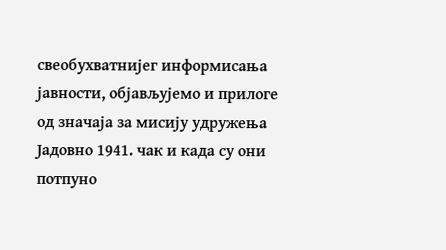свеобухватнијег информисања јавности, објављујемо и прилоге од значаја за мисију удружења Јадовно 1941. чак и када су они потпуно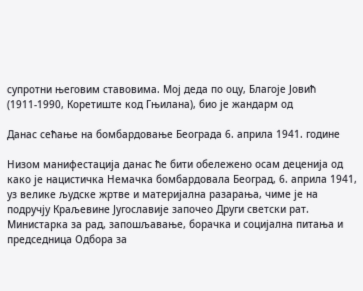супротни његовим ставовима. Мој деда по оцу, Благоје Јовић (1911-1990, Коретиште код Гњилана), био је жандарм од

Данас сећање на бомбардовање Београда 6. априла 1941. године

Низом манифестација данас ће бити обележено осам деценија од како је нацистичка Немачка бомбардовала Београд, 6. априла 1941, уз велике људске жртве и материјална разарања, чиме је на подручју Краљевине Југославије започео Други светски рат. Министарка за рад, запошљавање, борачка и социјална питања и председница Одбора за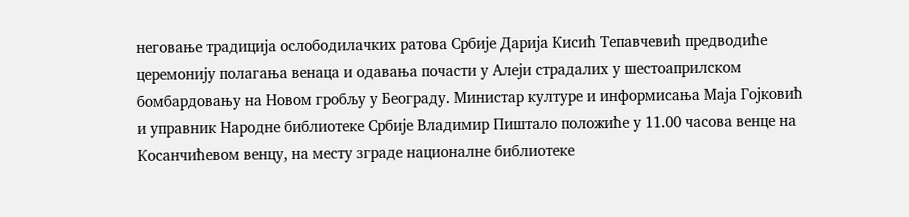неговање традиција ослободилачких ратова Србије Дарија Кисић Тепавчевић предводиће церемонију полагања венаца и одавања почасти у Алеји страдалих у шестоаприлском бомбардовању на Новом гробљу у Београду. Министар културе и информисања Маја Гојковић и управник Народне библиотеке Србије Владимир Пиштало положиће у 11.00 часова венце на Косанчићевом венцу, на месту зграде националне библиотеке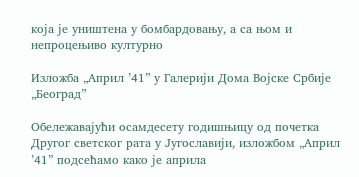која је уништена у бомбардовању, а са њом и непроцењиво културно

Изложба „Април ’41” у Галерији Дома Војске Србије „Београд”

Обележавајући осамдесету годишњицу од почетка Другог светског рата у Југославији, изложбом „Април ’41” подсећамо како је априла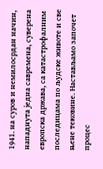1941. на суров и немилосрдан начин, нападнута једна савремена, суверена европска држава, са катастрофалним последицама по људске животе и све њене тековине. Настављамо започет процес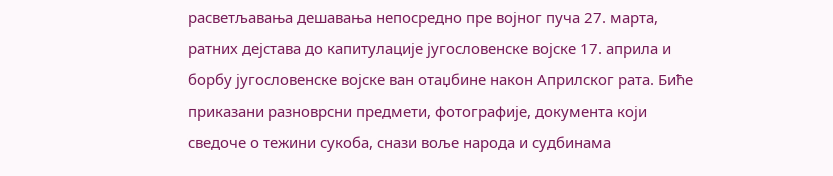расветљавања дешавања непосредно пре војног пуча 27. марта, ратних дејстава до капитулације југословенске војске 17. априла и борбу југословенске војске ван отаџбине након Априлског рата. Биће приказани разноврсни предмети, фотографије, документа који сведоче о тежини сукоба, снази воље народа и судбинама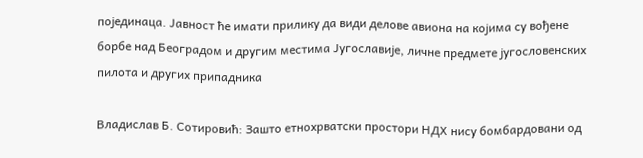појединаца. Јавност ће имати прилику да види делове авиона на којима су вођене борбе над Београдом и другим местима Југославије, личне предмете југословенских пилота и других припадника

Владислав Б. Сотировић: Зашто етнохрватски простори НДХ нису бомбардовани од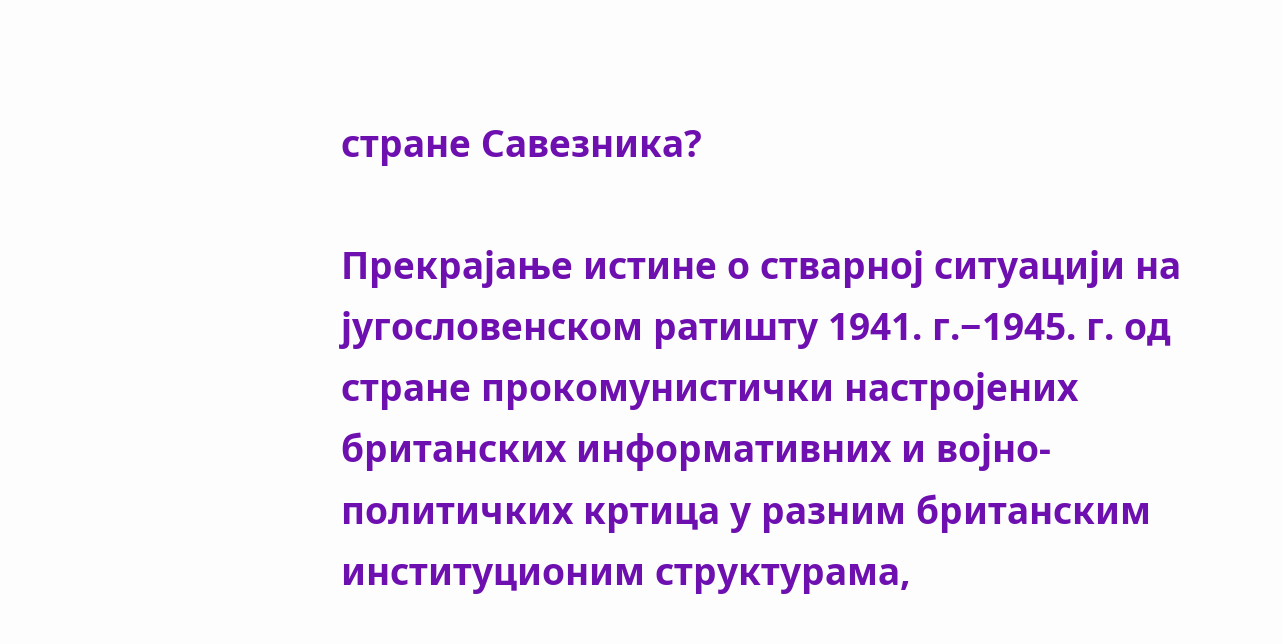стране Савезника?

Прекрајање истине о стварној ситуацији на југословенском ратишту 1941. г.−1945. г. од стране прокомунистички настројених британских информативних и војно-политичких кртица у разним британским институционим структурама,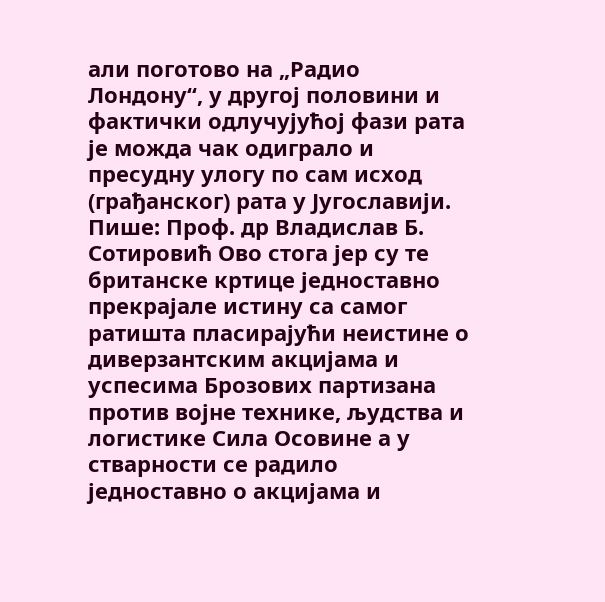али поготово на „Радио Лондону“, у другој половини и фактички одлучујућој фази рата је можда чак одиграло и пресудну улогу по сам исход (грађанског) рата у Југославији. Пише: Проф. др Владислав Б. Сотировић Ово стога јер су те британске кртице једноставно прекрајале истину са самог ратишта пласирајући неистине о диверзантским акцијама и успесима Брозових партизана против војне технике, људства и логистике Сила Осовине а у стварности се радило једноставно о акцијама и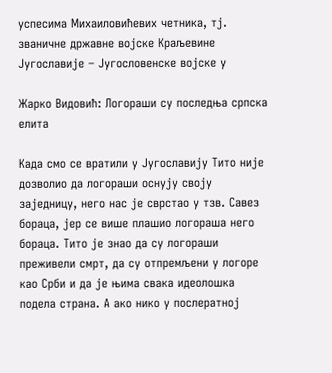успесима Михаиловићевих четника, тј. званичне државне војске Краљевине Југославије – Југословенске војске у

Жарко Видовић: Логораши су последња српска елита

Када смо се вратили у Југославију Тито није дозволио да логораши оснују своју заједницу, него нас је сврстао у тзв. Савез бораца, јер се више плашио логораша него бораца. Тито је знао да су логораши преживели смрт, да су отпремљени у логоре као Срби и да је њима свака идеолошка подела страна. А ако нико у послератној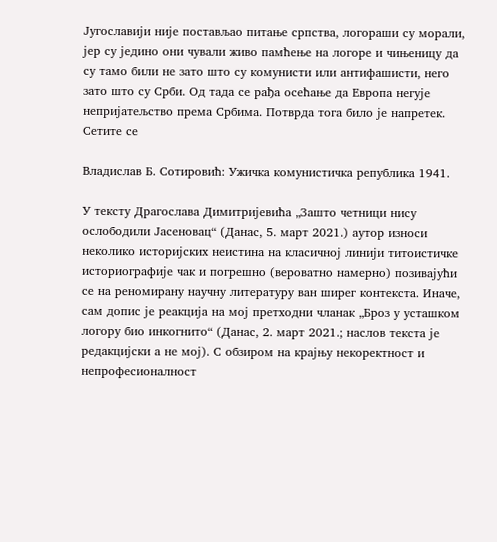Југославији није постављао питање српства, логораши су морали, јер су једино они чували живо памћење на логоре и чињеницу да су тамо били не зато што су комунисти или антифашисти, него зато што су Срби. Од тада се рађа осећање да Европа негује непријатељство према Србима. Потврда тога било је напретек. Сетите се

Владислав Б. Сотировић: Ужичка комунистичка република 1941.

У тексту Драгослава Димитријевића „Зашто четници нису ослободили Јасеновац“ (Данас, 5. март 2021.) аутор износи неколико историјских неистина на класичној линији титоистичке историографије чак и погрешно (вероватно намерно) позивајући се на реномирану научну литературу ван ширег контекста. Иначе, сам допис је реакција на мој претходни чланак „Броз у усташком логору био инкогнито“ (Данас, 2. март 2021.; наслов текста је редакцијски а не мој). С обзиром на крајњу некоректност и непрофесионалност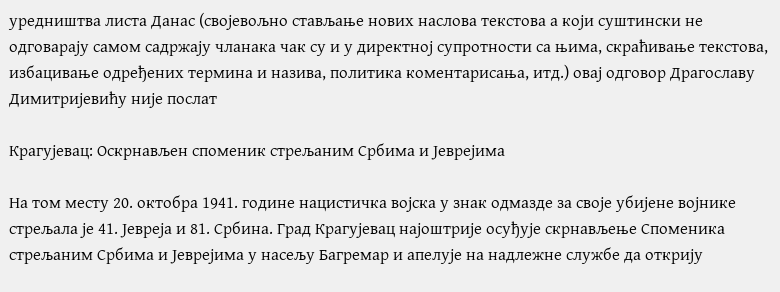уредништва листа Данас (својевољно стављање нових наслова текстова а који суштински не одговарају самом садржају чланака чак су и у директној супротности са њима, скраћивање текстова, избацивање одређених термина и назива, политика коментарисања, итд.) овај одговор Драгославу Димитријевићу није послат

Крагујевац: Оскрнављен споменик стрељаним Србима и Јеврејима

На том месту 20. октобра 1941. године нацистичка војска у знак одмазде за своје убијене војнике стрељала је 41. Јевреја и 81. Србина. Град Крагујевац најоштрије осуђује скрнављење Споменика стрељаним Србима и Јеврејима у насељу Багремар и апелује на надлежне службе да открију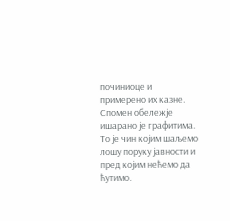починиоце и примерено их казне. Спомен обележје ишарано је графитима. То је чин којим шаљемо лошу поруку јавности и пред којим нећемо да ћутимо.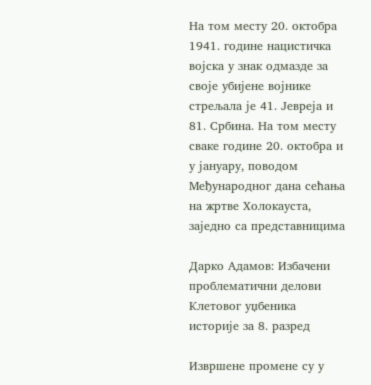На том месту 20. октобра 1941. године нацистичка војска у знак одмазде за своје убијене војнике стрељала је 41. Јевреја и 81. Србина. На том месту сваке године 20. октобра и у јануару, поводом Међународног дана сећања на жртве Холокауста, заједно са представницима

Дарко Адамов: Избачени проблематични делови Клетовог уџбеника историје за 8. разред

Извршене промене су у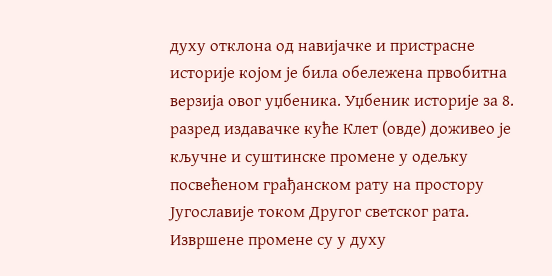духу отклона од навијачке и пристрасне историје којом је била обележена првобитна верзија овог уџбеника. Уџбеник историје за 8. разред издавачке куће Клет (овде) доживео је кључне и суштинске промене у одељку посвећеном грађанском рату на простору Југославије током Другог светског рата. Извршене промене су у духу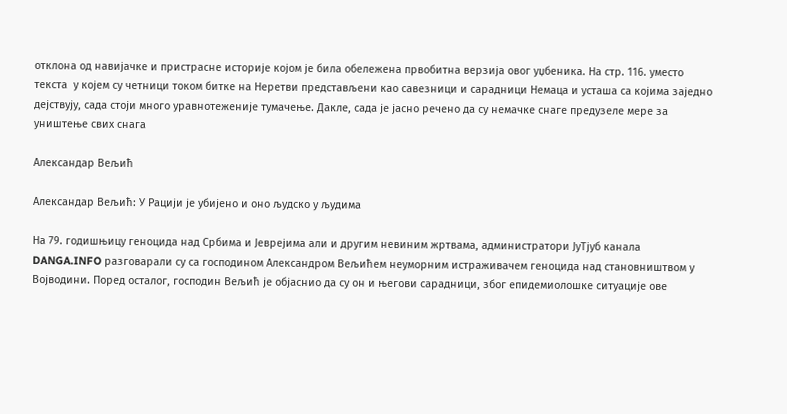отклона од навијачке и пристрасне историје којом је била обележена првобитна верзија овог уџбеника. На стр. 116. уместо  текста  у којем су четници током битке на Неретви представљени као савезници и сарадници Немаца и усташа са којима заједно дејствују, сада стоји много уравнотеженије тумачење. Дакле, сада је јасно речено да су немачке снаге предузеле мере за уништење свих снага

Александар Вељић

Александар Вељић: У Рацији је убијено и оно људско у људима

На 79. годишњицу геноцида над Србима и Јеврејима али и другим невиним жртвама, администратори ЈуТјуб канала DANGA.INFO разговарали су са господином Александром Вељићем неуморним истраживачем геноцида над становништвом у Војводини. Поред осталог, господин Вељић је објаснио да су он и његови сарадници, због епидемиолошке ситуације ове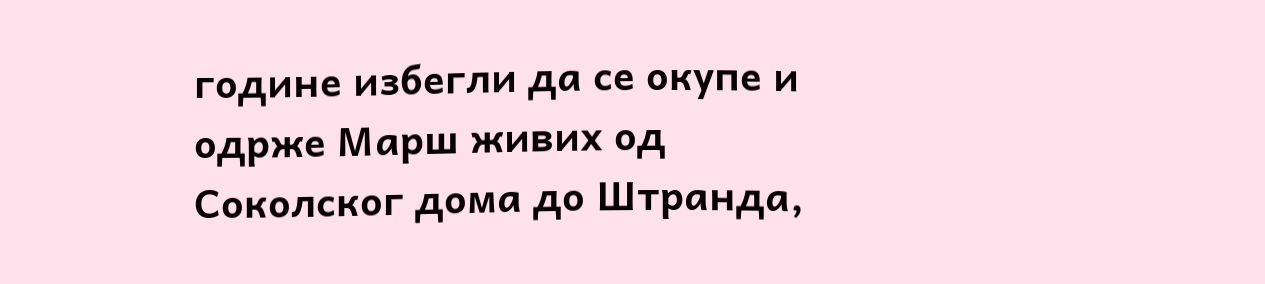године избегли да се окупе и одрже Марш живих од Соколског дома до Штранда,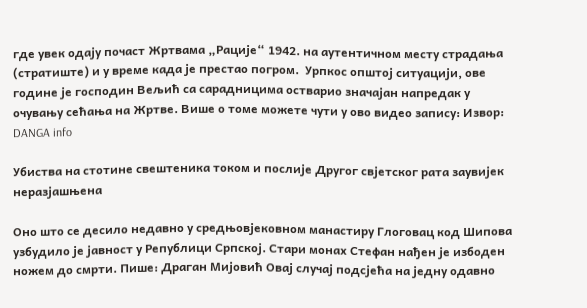где увек одају почаст Жртвама „Рације“ 1942. на аутентичном месту страдања (стратиште) и у време када је престао погром.  Урпкос општој ситуацији, ове године је господин Вељић са сарадницима остварио значајан напредак у очувању сећања на Жртве. Више о томе можете чути у ово видео запису: Извор: DANGA info

Убиства на стотине свештеника током и послије Другог свјетског рата заувијек неразјашњена

Оно што се десило недавно у средњовјековном манастиру Глоговац код Шипова узбудило је јавност у Републици Српској. Стари монах Стефан нађен је избоден ножем до смрти. Пише: Драган Мијовић Овај случај подсјећа на једну одавно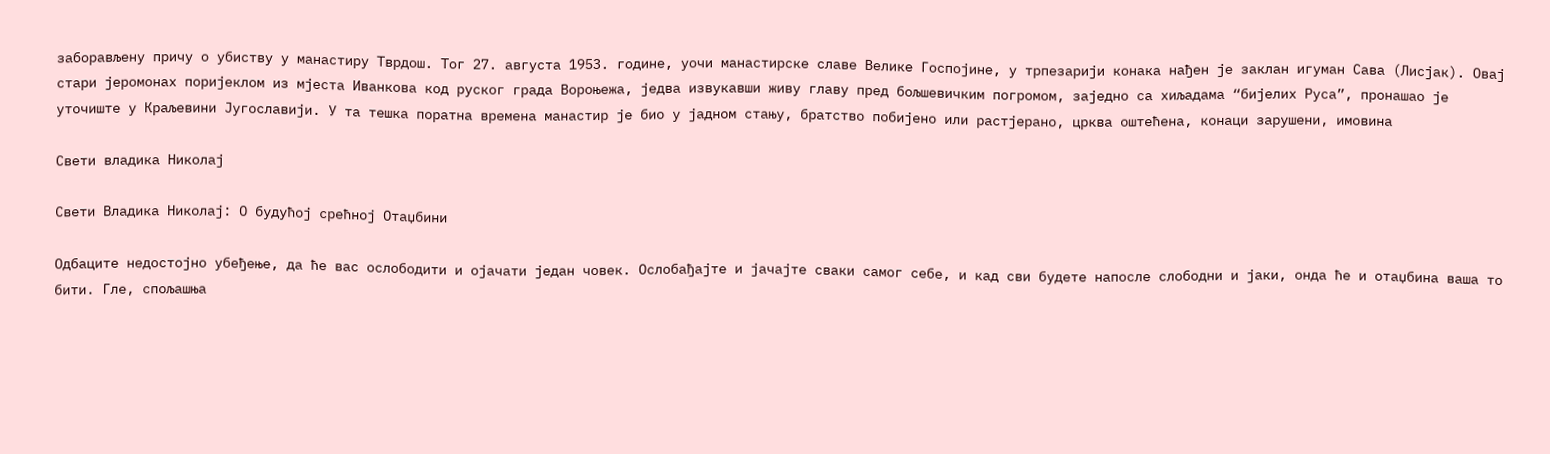заборављену причу о убиству у манастиру Тврдош. Тог 27. августа 1953. године, уочи манастирске славе Велике Госпојине, у трпезарији конака нађен је заклан игуман Сава (Лисјак). Овај стари јеромонах поријеклом из мјеста Иванкова код руског града Вороњежа, једва извукавши живу главу пред бољшевичким погромом, заједно са хиљадама “бијелих Руса”, пронашао је уточиште у Краљевини Југославији. У та тешка поратна времена манастир је био у јадном стању, братство побијено или растјерано, црква оштећена, конаци зарушени, имовина

Свети владика Николај

Свети Владика Николај: О будућој срећној Отаџбини

Одбаците недостојно убеђење, да ће вас ослободити и ојачати један човек. Ослобађајте и јачајте сваки самог себе, и кад сви будете напосле слободни и јаки, онда ће и отаџбина ваша то бити. Гле, спољашња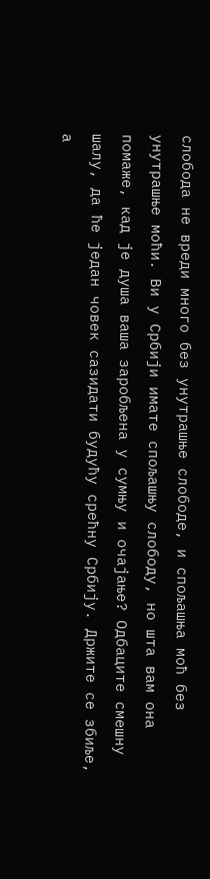слобода не вреди много без унутрашње слободе, и спољашња моћ без унутрашње моћи. Ви у Србији имате спољашњу слободу, но шта вам она помаже, кад је душа ваша заробљена у сумњу и очајање? Одбаците смешну шалу, да ће један човек сазидати будућу срећну Србију. Држите се збиље, а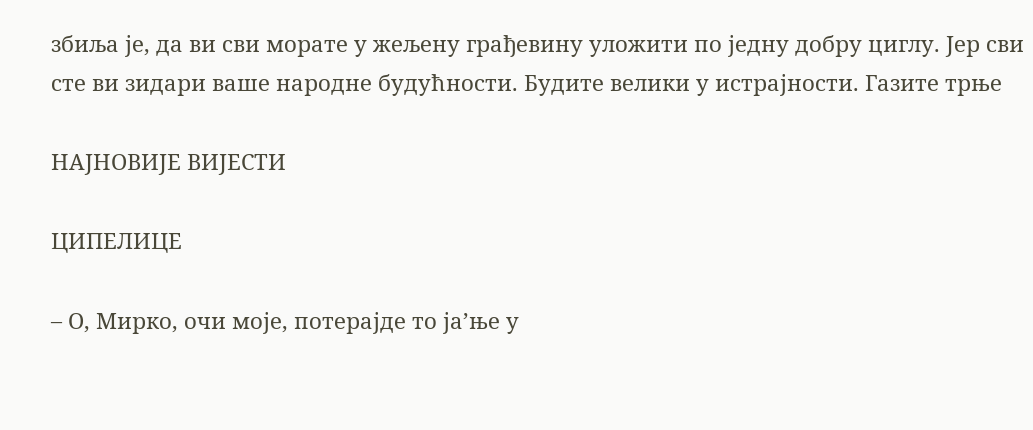збиља је, да ви сви морате у жељену грађевину уложити по једну добру циглу. Јер сви сте ви зидари ваше народне будућности. Будите велики у истрајности. Газите трње

НАЈНОВИЈЕ ВИЈЕСТИ

ЦИПЕЛИЦЕ

– О, Мирко, очи моје, потерајде то ја’ње у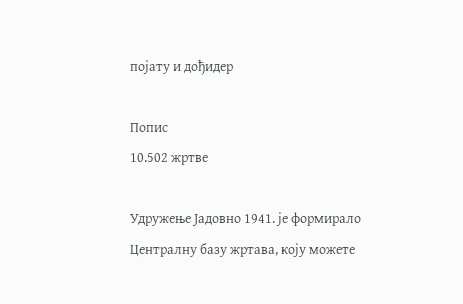појату и дођидер

Попис
10.502 жртве

Удружење Јадовно 1941. је формирало Централну базу жртава, коју можете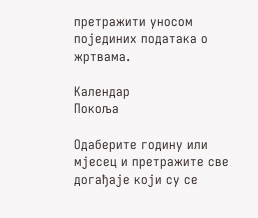претражити уносом појединих података о жртвама.

Календар
Покоља

Одаберите годину или мјесец и претражите све догађаје који су се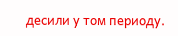десили у том периоду.